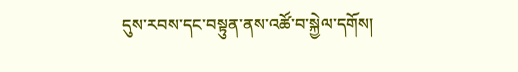དུས་རབས་དང་བསྟུན་ནས་འཚོ་བ་སྐྱེལ་དགོས།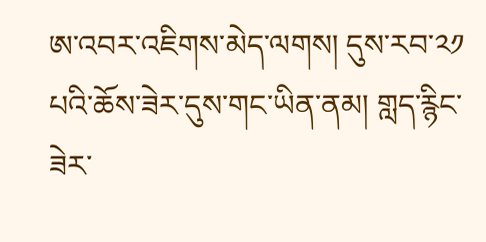ཨ་འབར་འཇིགས་མེད་ལགས། དུས་རབ་༢༡ པའི་ཆོས་ཟེར་དུས་གང་ཡིན་ནམ། གླད་རྙིང་ཟེར་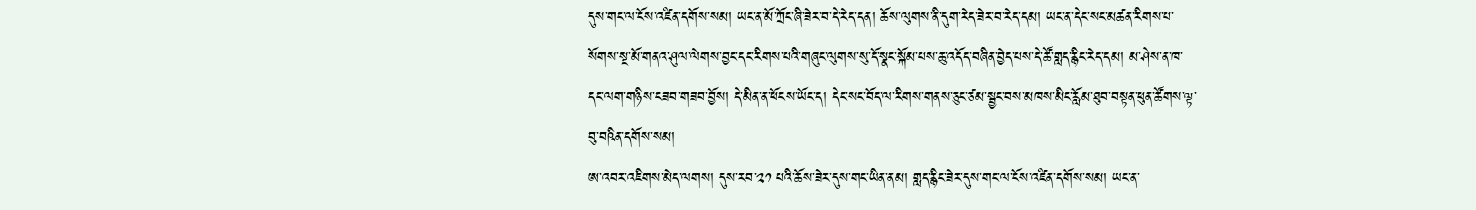དུས་གང་ལ་ངོས་འཛིན་དགོས་སམ། ཡང་ན་མོ་ཀྲོང་ཞི་ཟེར་བ་དེ་རེད་དན། ཆོས་ལུགས་ནི་དུག་རེད་ཟེར་བ་རེད་དམ། ཡང་ན་དེང་སང་མཚན་རིགས་པ་སོགས་སྔ་མོ་གནའ་ཤུལ་ལེགས་བྱང་དང་རིགས་པའི་གཞུང་ལུགས་སུ་དོ་སྣང་སྐོམ་པས་ཆུ་འདོད་བཞིན་བྱེད་པས་དེ་ཚོ་གླད་རྙིང་རེད་དམ། མ་ཤེས་ན་ཁ་དང་ལག་གཉིས་ངཟབ་གཟབ་བྱོས། དེ་མིན་ན་ཕོངས་ཡོང་ད། དེང་སང་བོད་ལ་རིགས་གནས་ཅུང་ཙམ་སྦྱང་བས་མཁས་མིང་རློམ་ཐུབ་བསྟན་ཕུན་ཚོགས་ལྟ་བུ་བཥིན་དགོས་སམ།
ཨ་འབར་འཇིགས་མེད་ལགས། དུས་རབ་༢༡ པའི་ཆོས་ཟེར་དུས་གང་ཡིན་ནམ། གླད་རྙིང་ཟེར་དུས་གང་ལ་ངོས་འཛིན་དགོས་སམ། ཡང་ན་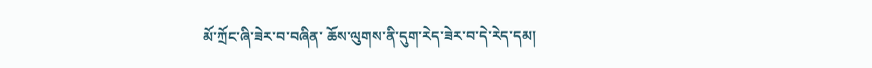མོ་ཀྲོང་ཞི་ཟེར་བ་བཞིན་ ཆོས་ལུགས་ནི་དུག་རེད་ཟེར་བ་དེ་རེད་དམ།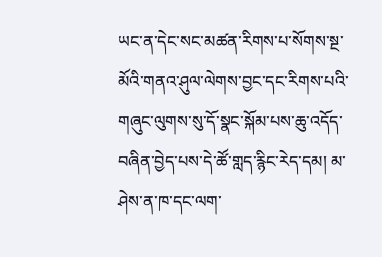ཡང་ན་དེང་སང་མཚན་རིགས་པ་སོགས་སྔ་མོའི་གནའ་ཤུལ་ལེགས་བྱང་དང་རིགས་པའི་གཞུང་ལུགས་སུ་དོ་སྣང་སྐོམ་པས་ཆུ་འདོད་བཞིན་བྱེད་པས་དེ་ཚོ་གླད་རྙིང་རེད་དམ། མ་ཤེས་ན་ཁ་དང་ལག་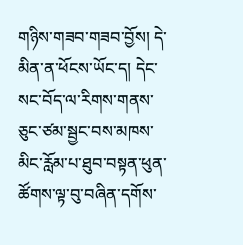གཉིས་གཟབ་གཟབ་བྱོས། དེ་མིན་ན་ཕོངས་ཡོང་ད། དེང་སང་བོད་ལ་རིགས་གནས་ཅུང་ཙམ་སྦྱང་བས་མཁས་མིང་རློམ་པ་ཐུབ་བསྟན་ཕུན་ཚོགས་ལྟ་བུ་བཞིན་དགོས་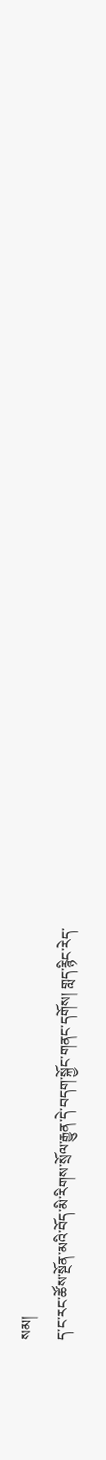སམ།
ད་ང་རང་ཚོས་སྔོན་མའི་བོད་མི་རིགས་སྲོལ་རྒྱུན་དེ་བདག་སྐྱོང་གནང་དགོས། གླད་རྙིང་རེད་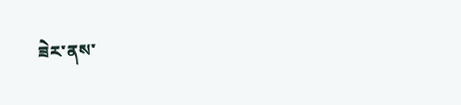ཟེར་ནས་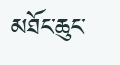མཐོང་ཆུང་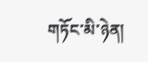གཏོང་མི་ཉེན།